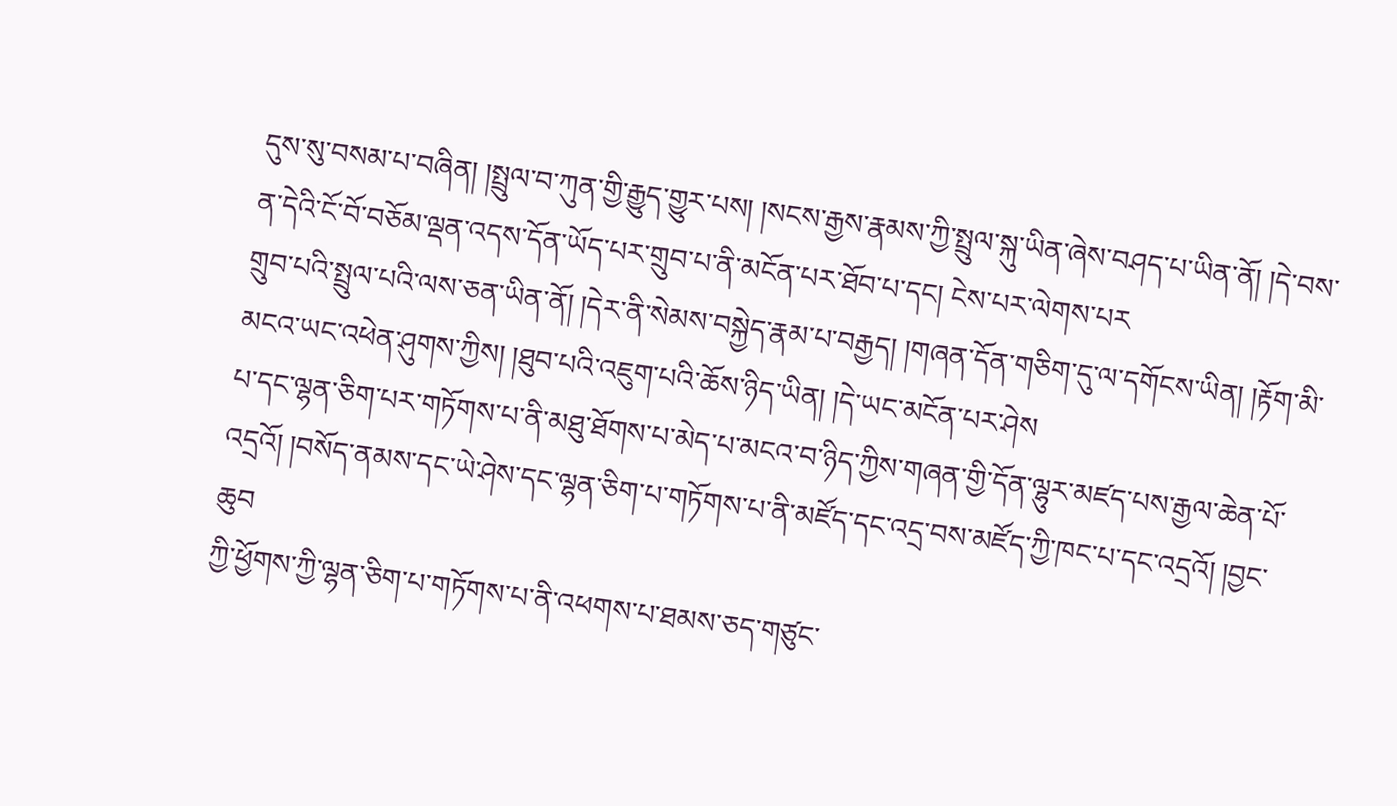དུས་སུ་བསམ་པ་བཞིན། །སྤྲུལ་བ་ཀུན་གྱི་རྒྱུད་གྱུར་པས། །སངས་རྒྱས་རྣམས་ཀྱི་སྤྲུལ་སྐུ་ཡིན་ཞེས་བཤད་པ་ཡིན་ནོ། །དེ་བས་ན་དེའི་ངོ་བོ་བཅོམ་ལྡན་འདས་དོན་ཡོད་པར་གྲུབ་པ་ནི་མངོན་པར་ཐོབ་པ་དང། ངེས་པར་ལེགས་པར
གྲུབ་པའི་སྤྲུལ་པའི་ལས་ཅན་ཡིན་ནོ། །དེར་ནི་སེམས་བསྐྱེད་རྣམ་པ་བརྒྱད། །གཞན་དོན་གཅིག་དུ་ལ་དགོངས་ཡིན། །རྟོག་མི་མངའ་ཡང་འཕེན་ཤུགས་ཀྱིས། །ཐུབ་པའི་འཇུག་པའི་ཆོས་ཉིད་ཡིན། །དེ་ཡང་མངོན་པར་ཤེས
པ་དང་ལྷན་ཅིག་པར་གཏོགས་པ་ནི་མཐུ་ཐོགས་པ་མེད་པ་མངའ་བ་ཉིད་ཀྱིས་གཞན་གྱི་དོན་ལྷུར་མཛད་པས་རྒྱལ་ཆེན་པོ་འདྲའོ། །བསོད་ནམས་དང་ཡེ་ཤེས་དང་ལྷན་ཅིག་པ་གཏོགས་པ་ནི་མཛོད་དང་འདྲ་བས་མཛོད་ཀྱི་ཁང་པ་དང་འདྲའོ། །བྱང་ཆུབ
ཀྱི་ཕྱོགས་ཀྱི་ལྷན་ཅིག་པ་གཏོགས་པ་ནི་འཕགས་པ་ཐམས་ཅད་གཙུང་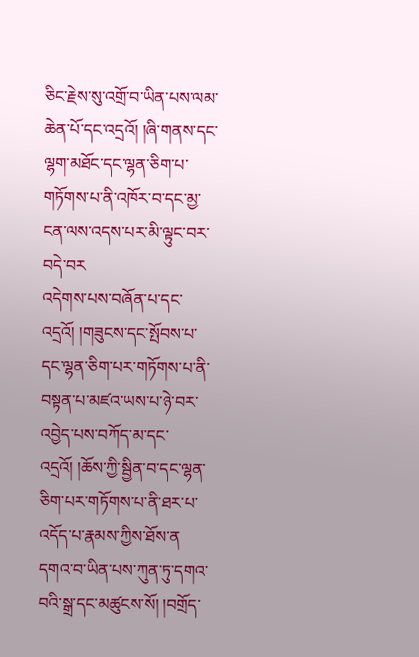ཅིང་རྗེས་སུ་འགྲོ་བ་ཡིན་པས་ལམ་ཆེན་པོ་དང་འདྲའོ། །ཞི་གནས་དང་ལྷག་མཐོང་དང་ལྷན་ཅིག་པ་གཏོགས་པ་ནི་འཁོར་བ་དང་མྱ་ངན་ལས་འདས་པར་མི་ལྟུང་བར་བདེ་བར
འདེགས་པས་བཞོན་པ་དང་འདྲའོ། །གཟུངས་དང་སྤོབས་པ་དང་ལྷན་ཅིག་པར་གཏོགས་པ་ནི་བསྟན་པ་མཛའ་ཡས་པ་ཉེ་བར་འབྱེད་པས་བཀོད་མ་དང་འདྲའོ། །ཆོས་ཀྱི་སྦྱིན་བ་དང་ལྷན་ཅིག་པར་གཏོགས་པ་ནི་ཐར་པ་འདོད་པ་རྣམས་ཀྱིས་ཐོས་ན
དགའ་བ་ཡིན་པས་ཀུན་ཏུ་དགའ་བའི་སྒྲ་དང་མཚུངས་སོ། །བགྲོད་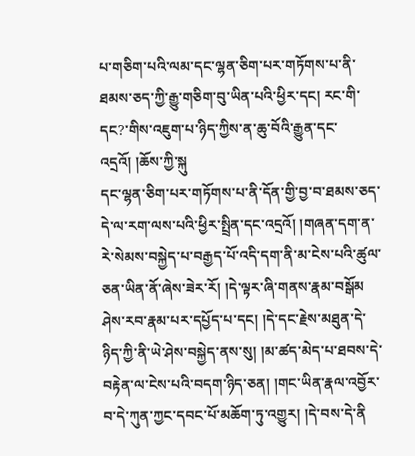པ་གཅིག་པའི་ལམ་དང་ལྷན་ཅིག་པར་གཏོགས་པ་ནི་ཐམས་ཅད་ཀྱི་རྒྱུ་གཅིག་བུ་ཡིན་པའི་ཕྱིར་དང། རང་གི་དང?་གིས་འཇུག་པ་ཉིད་ཀྱིས་ན་ཆུ་བོའི་རྒྱུན་དང་འདྲའོ། །ཆོས་ཀྱི་སྐུ
དང་ལྷན་ཅིག་པར་གཏོགས་པ་ནི་དོན་གྱི་བྱ་བ་ཐམས་ཅད་དེ་ལ་རག་ལས་པའི་ཕྱིར་སྤྲིན་དང་འདྲའོ། །གཞན་དག་ན་རེ་སེམས་བསྐྱེད་པ་བརྒྱད་པོ་འདི་དག་ནི་མ་ངེས་པའི་ཚུལ་ཅན་ཡིན་ནོ་ཞེས་ཟེར་རོ། །དེ་ལྟར་ཞི་གནས་རྣམ་བསྒོམ
ཤེས་རབ་རྣམ་པར་དཔྱོད་པ་དང། །དེ་དང་རྗེས་མཐུན་དེ་ཉིད་ཀྱི་ནི་ཡེ་ཤེས་བསྐྱེད་ནས་སུ། །མ་ཚད་མེད་པ་ཐབས་དེ་བརྟེན་ལ་ངེས་པའི་བདག་ཉིད་ཅན། །གང་ཡིན་རྣལ་འབྱོར་བ་དེ་ཀུན་ཀྱང་དབང་པོ་མཆོག་ཏུ་འགྱུར། །དེ་བས་དེ་ནི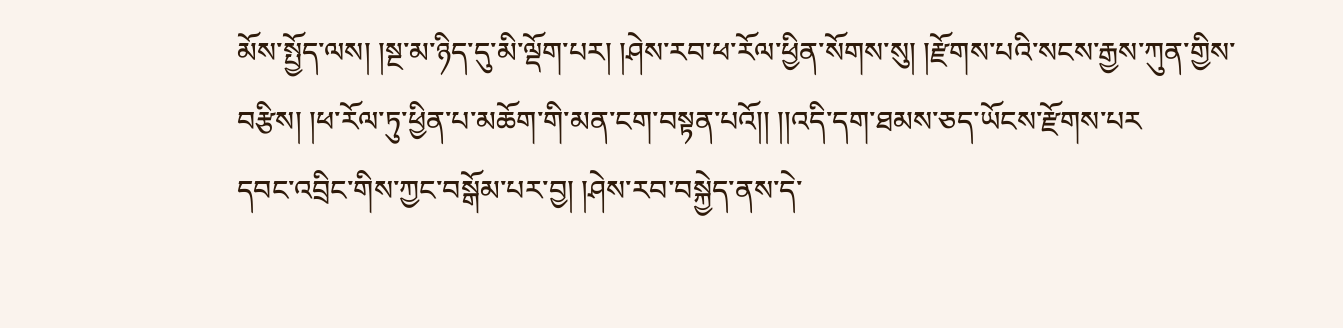མོས་སྤྱོད་ལས། །སྔ་མ་ཉིད་དུ་མི་ལྡོག་པར། །ཤེས་རབ་ཕ་རོལ་ཕྱིན་སོགས་སུ། །རྫོགས་པའི་སངས་རྒྱས་ཀུན་གྱིས་བརྩིས། །ཕ་རོལ་ཏུ་ཕྱིན་པ་མཆོག་གི་མན་ངག་བསྟན་པའོ།། །།འདི་དག་ཐམས་ཅད་ཡོངས་རྫོགས་པར
དབང་འབྲིང་གིས་ཀྱང་བསྒོམ་པར་བྱ། །ཤེས་རབ་བསྐྱེད་ནས་དེ་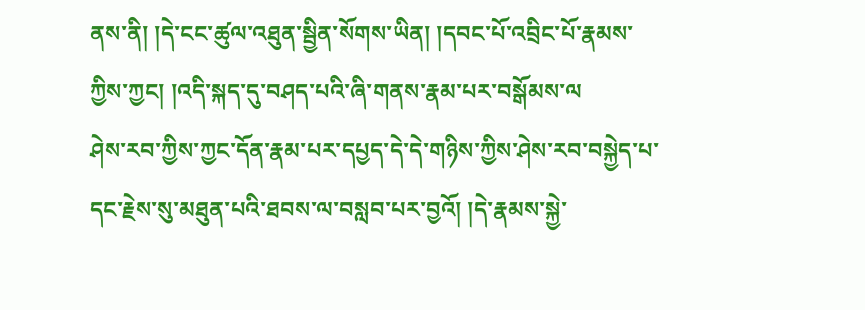ནས་ནི། །དེ་ངང་ཚུལ་འཐུན་སྦྱིན་སོགས་ཡིན། །དབང་པོ་འབྲིང་པོ་རྣམས་ཀྱིས་ཀྱང། །འདི་སྐད་དུ་བཤད་པའི་ཞི་གནས་རྣམ་པར་བསྒོམས་ལ
ཤེས་རབ་ཀྱིས་ཀྱང་དོན་རྣམ་པར་དཔྱད་དེ་དེ་གཉིས་ཀྱིས་ཤེས་རབ་བསྐྱེད་པ་དང་རྗེས་སུ་མཐུན་པའི་ཐབས་ལ་བསླབ་པར་བྱའོ། །དེ་རྣམས་སྐྱེ་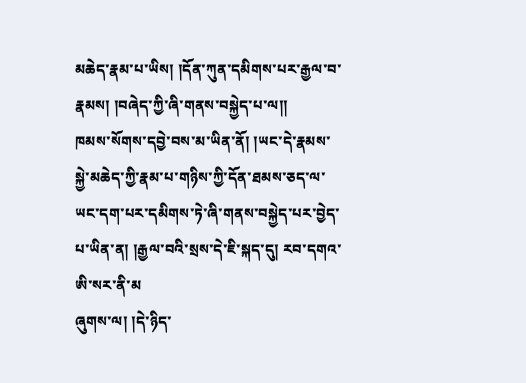མཆེད་རྣམ་པ་ཡིས། །དོན་ཀུན་དམིགས་པར་རྒྱལ་བ་རྣམས། །བཞེད་ཀྱི་ཞི་གནས་བསྐྱེད་པ་ལ།།
ཁམས་སོགས་དབྱེ་བས་མ་ཡིན་ནོ། །ཡང་དེ་རྣམས་སྐྱེ་མཆེད་ཀྱི་རྣམ་པ་གཉིས་ཀྱི་དོན་ཐམས་ཅད་ལ་ཡང་དག་པར་དམིགས་ཏེ་ཞི་གནས་བསྐྱེད་པར་བྱེད་པ་ཡིན་ན། །རྒྱལ་བའི་སྲས་དེ་ཇི་སྐད་དུ། རབ་དགའ་ཨི་སར་ནི་མ
ཞུགས་ལ། །དེ་ཉིད་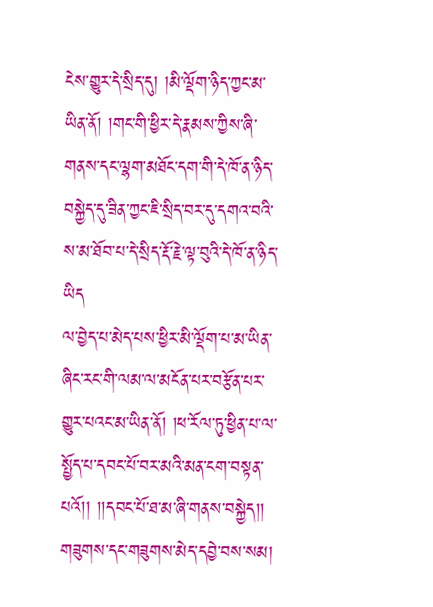ངེས་གྱུར་དེ་སྲིད་དུ། །མི་ལྡོག་ཉིད་ཀྱང་མ་ཡིན་ནོ། །གང་གི་ཕྱིར་དེ་རྣམས་ཀྱིས་ཞི་གནས་དང་ལྷག་མཐོང་དག་གི་དེ་ཁོ་ན་ཉིད་བསྐྱེད་དུ་ཟིན་ཀྱང་ཇི་སྲིད་བར་དུ་དགའ་བའི་ས་མ་ཐོབ་པ་དེ་སྲིད་རྡོ་རྗེ་ལྟ་བུའི་དེ་ཁོ་ན་ཉིད་ཡིད
ལ་བྱེད་པ་མེད་པས་ཕྱིར་མི་ལྡོག་པ་མ་ཡིན་ཞིང་རང་གི་ལམ་ལ་མངོན་པར་བརྩོན་པར་གྱུར་པའང་མ་ཡིན་ནོ། །ཕ་རོལ་ཏུ་ཕྱིན་པ་ལ་སྤྱོད་པ་དབང་པོ་བར་མའི་མན་ངག་བསྟན་པའོ།། །།དབང་པོ་ཐ་མ་ཞི་གནས་བསྐྱེད།།
གཟུགས་དང་གཟུགས་མེད་དབྱེ་བས་སམ།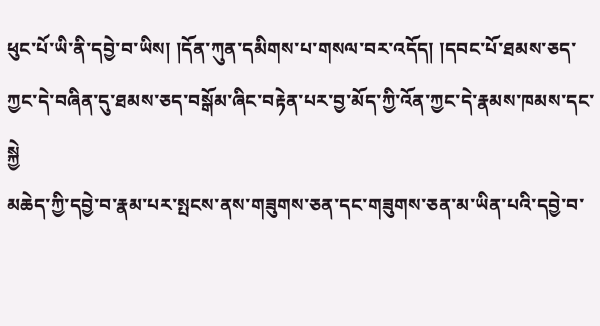ཕུང་པོ་ཡི་ནི་དབྱེ་བ་ཡིས། །དོན་ཀུན་དམིགས་པ་གསལ་བར་འདོད། །དབང་པོ་ཐམས་ཅད་ཀྱང་དེ་བཞིན་དུ་ཐམས་ཅད་བསྒོམ་ཞིང་བརྟེན་པར་བྱ་མོད་ཀྱི་འོན་ཀྱང་དེ་རྣམས་ཁམས་དང་སྐྱེ
མཆེད་ཀྱི་དབྱེ་བ་རྣམ་པར་སྤངས་ནས་གཟུགས་ཅན་དང་གཟུགས་ཅན་མ་ཡིན་པའི་དབྱེ་བ་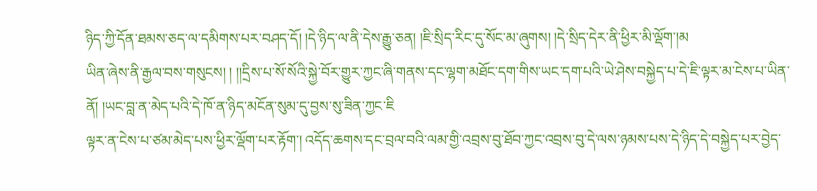ཉིད་ཀྱི་དོན་ཐམས་ཅད་ལ་དམིགས་པར་བཤད་དོ། །དེ་ཉིད་ལ་ནི་དེས་རྒྱུ་ཅན། །ཇི་སྲིད་རིང་དུ་སོང་མ་ཞུགས། །དེ་སྲིད་དེར་ནི་ཕྱིར་མི་ལྡོག་།མ
ཡིན་ཞེས་ནི་རྒྱལ་བས་གསུངས། ། །།དྲིས་པ་སོ་སོའི་སྐྱེ་བོར་གྱུར་ཀྱང་ཞི་གནས་དང་ལྷག་མཐོང་དག་གིས་ཡང་དག་པའི་ཡེ་ཤེས་བསྐྱེད་པ་དེ་ཇི་ལྟར་མ་ངེས་པ་ཡིན་ནོ། །ཡང་བླ་ན་མེད་པའི་དེ་ཁོ་ན་ཉིད་མངོན་སུམ་དུ་བྱས་སུ་ཟིན་ཀྱང་ཇི
ལྟར་ན་ངེས་པ་ཙམ་མེད་པས་ཕྱིར་ལྡོག་པར་རྟོག་། འདོད་ཆགས་དང་བྲལ་བའི་ལམ་གྱི་འབྲས་བུ་ཐོབ་ཀྱང་འབྲས་བུ་དེ་ལས་ཉམས་པས་དེ་ཉིད་དེ་བསྐྱེད་པར་བྱེད་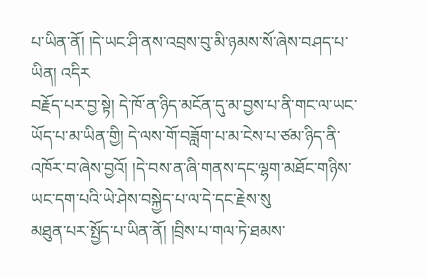པ་ཡིན་ནོ། །དེ་ཡང་ཤི་ནས་འབྲས་བུ་མི་ཉམས་སོ་ཞེས་བཤད་པ་ཡིན། འདིར
བརྗོད་པར་བྱ་སྟེ། དེ་ཁོ་ན་ཉིད་མངོན་དུ་མ་བྱས་པ་ནི་གང་ལ་ཡང་ཡོད་པ་མ་ཡིན་གྱི། དེ་ལས་གོ་བཟློག་པ་མ་ངེས་པ་ཙམ་ཉིད་ནི་འཁོར་བ་ཞེས་བྱའོ། །དེ་བས་ན་ཞི་གནས་དང་ལྷག་མཐོང་གཉིས་ཡང་དག་པའི་ཡེ་ཤེས་བསྐྱེད་པ་ལ་དེ་དང་རྗེས་སུ
མཐུན་པར་སྤྱོད་པ་ཡིན་ནོ། །བྲིས་པ་གལ་ཏེ་ཐམས་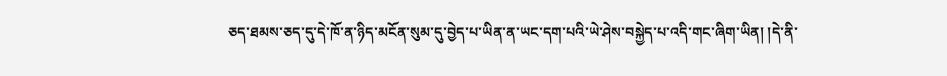ཅད་ཐམས་ཅད་དུ་དེ་ཁོ་ན་ཉིད་མངོན་སུམ་དུ་བྱེད་པ་ཡིན་ན་ཡང་དག་པའི་ཡེ་ཤེས་བསྐྱེད་པ་འདི་གང་ཞིག་ཡིན། །དེ་ནི་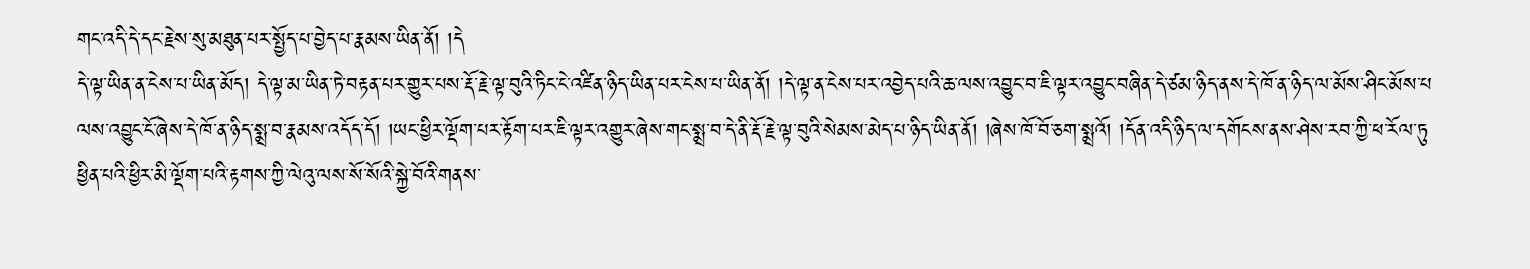གང་འདི་དེ་དང་རྗེས་སུ་མཐུན་པར་སྤྱོད་པ་བྱེད་པ་རྣམས་ཡིན་ནོ། །དེ
དེ་ལྟ་ཡིན་ན་ངེས་པ་ཡིན་མོད། དེ་ལྟ་མ་ཡིན་ཏེ་བརྟན་པར་གྱུར་པས་རྡོ་རྗེ་ལྟ་བུའི་ཏིང་ངེ་འཛིན་ཉིད་ཡིན་པར་ངེས་པ་ཡིན་ནོ། །དེ་ལྟ་ན་ངེས་པར་འབྱེད་པའི་ཆ་ལས་འབྱུང་བ་ཇི་ལྟར་འབྱུང་བཞིན་དེ་ཙམ་ཉིད་ནས་དེ་ཁོ་ན་ཉིད་ལ་མོས་ཤིང་མོས་པ
ལས་འབྱུང་ངོ་ཞེས་དེ་ཁོ་ན་ཉིད་སྨྲ་བ་རྣམས་འདོད་དོ། །ཡང་ཕྱིར་ལྡོག་པར་རྟོག་པར་ཇི་ལྟར་འགྱུར་ཞེས་གང་སྨྲ་བ་དེ་ནི་རྡོ་རྗེ་ལྟ་བུའི་སེམས་མེད་པ་ཉིད་ཡིན་ནོ། །ཞེས་ཁོ་བོ་ཅག་སྨྲའོ། །དོན་འདི་ཉིད་ལ་དགོངས་ནས་ཤེས་རབ་ཀྱི་ཕ་རོལ་ཏུ
ཕྱིན་པའི་ཕྱིར་མི་ལྡོག་པའི་རྟགས་ཀྱི་ལེའུ་ལས་སོ་སོའི་སྐྱེ་བོའི་གནས་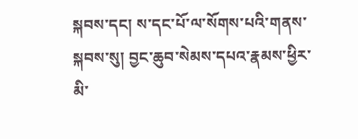སྐབས་དང། ས་དང་པོ་ལ་སོགས་པའི་གནས་སྐབས་སུ། བྱང་ཆུབ་སེམས་དཔའ་རྣམས་ཕྱིར་མི་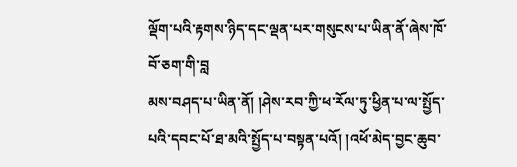ལྡོག་པའི་རྟགས་ཉིད་དང་ལྡན་པར་གསུངས་པ་ཡིན་ནོ་ཞེས་ཁོ་བོ་ཅག་གི་བླ
མས་བཤད་པ་ཡིན་ནོ། །ཤེས་རབ་ཀྱི་ཕ་རོལ་ཏུ་ཕྱིན་པ་ལ་སྤྱོད་པའི་དབང་པོ་ཐ་མའི་སྤྱོད་པ་བསྟན་པའོ། །འཕོ་མེད་བྱང་ཆུབ་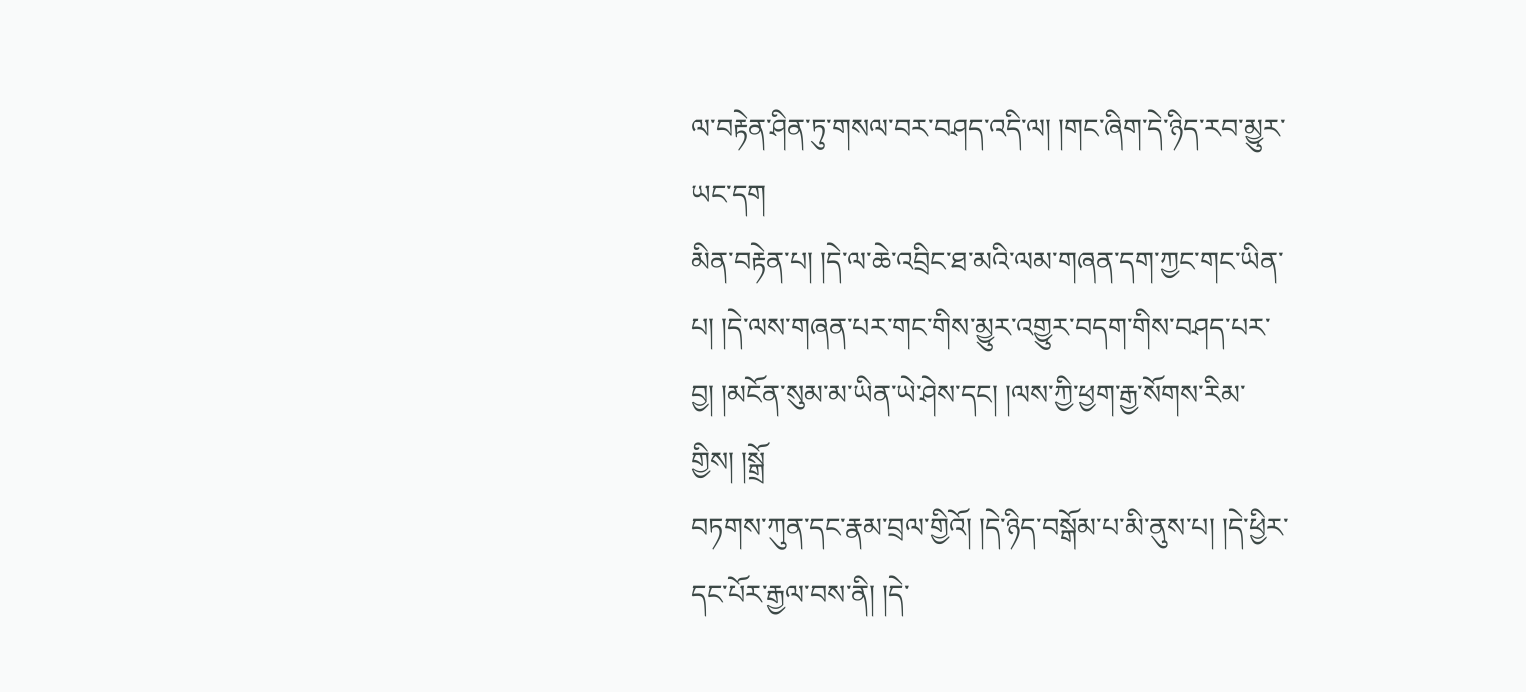ལ་བརྟེན་ཤིན་ཏུ་གསལ་བར་བཤད་འདི་ལ། །གང་ཞིག་དེ་ཉིད་རབ་མྱུར་ཡང་དག
མིན་བརྟེན་པ། །དེ་ལ་ཆེ་འབྲིང་ཐ་མའི་ལམ་གཞན་དག་ཀྱང་གང་ཡིན་པ། །དེ་ལས་གཞན་པར་གང་གིས་མྱུར་འགྱུར་བདག་གིས་བཤད་པར་བྱ། །མངོན་སུམ་མ་ཡིན་ཡེ་ཤེས་དང། །ལས་ཀྱི་ཕྱག་རྒྱ་སོགས་རིམ་གྱིས། །སྒྲོ
བཏགས་ཀུན་དང་རྣམ་བྲལ་གྱིའོ། །དེ་ཉིད་བསྒོམ་པ་མི་ནུས་པ། །དེ་ཕྱིར་དང་པོར་རྒྱལ་བས་ནི། །དེ་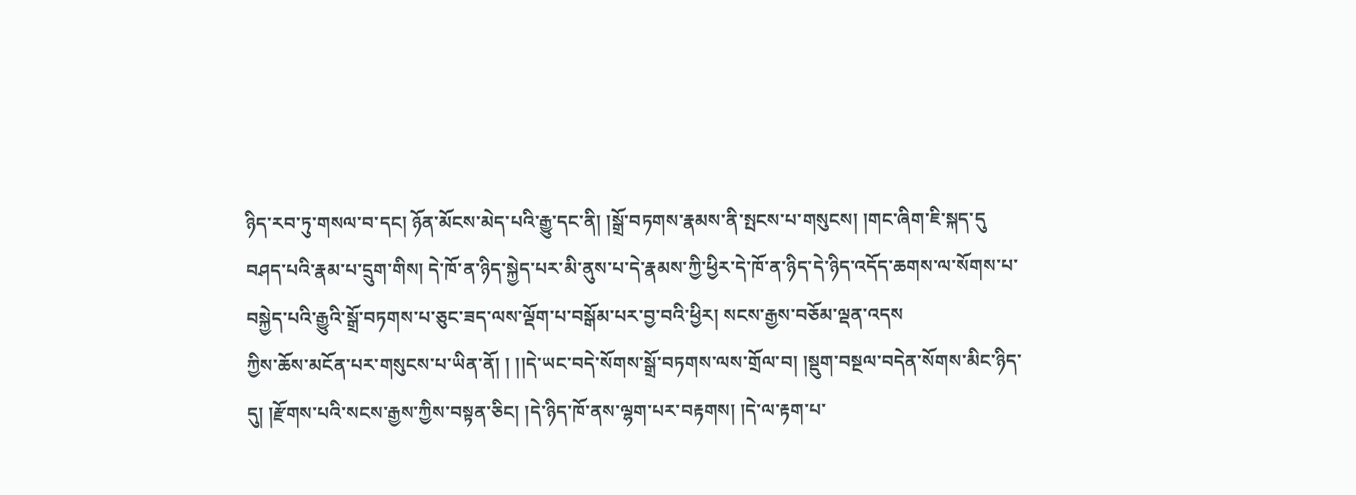ཉིད་རབ་ཏུ་གསལ་བ་དང། ཉོན་མོངས་མེད་པའི་རྒྱུ་དང་ནི། །སྒྲོ་བཏགས་རྣམས་ནི་སྤངས་པ་གསུངས། །གང་ཞིག་ཇི་སྐད་དུ
བཤད་པའི་རྣམ་པ་དྲུག་གིས། དེ་ཁོ་ན་ཉིད་སྐྱེད་པར་མི་ནུས་པ་དེ་རྣམས་ཀྱི་ཕྱིར་དེ་ཁོ་ན་ཉིད་དེ་ཉིད་འདོད་ཆགས་ལ་སོགས་པ་བསྐྱེད་པའི་རྒྱུའི་སྒྲོ་བཏགས་པ་ཅུང་ཟད་ལས་ལྡོག་པ་བསྒོམ་པར་བྱ་བའི་ཕྱིར། སངས་རྒྱས་བཅོམ་ལྡན་འདས
ཀྱིས་ཆོས་མངོན་པར་གསུངས་པ་ཡིན་ནོ། ། །།དེ་ཡང་བདེ་སོགས་སྒྲོ་བཏགས་ལས་གྲོལ་བ། །སྡུག་བསྔལ་བདེན་སོགས་མིང་ཉིད་དུ། །རྫོགས་པའི་སངས་རྒྱས་ཀྱིས་བསྟན་ཅིང། །དེ་ཉིད་ཁོ་ནས་ལྷག་པར་བརྟགས། །དེ་ལ་རྟག་པ་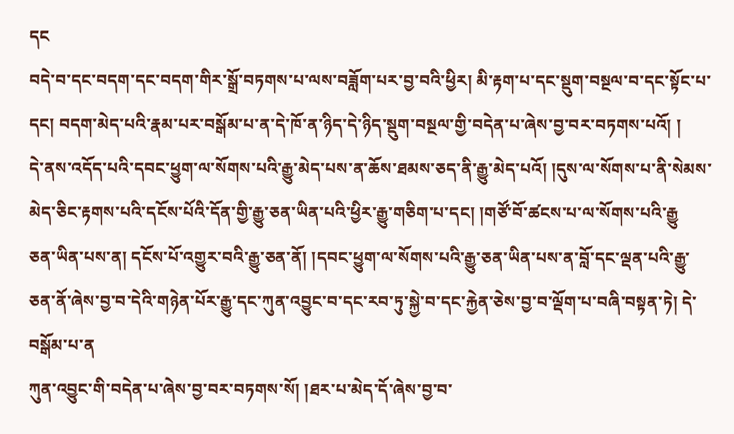དང
བདེ་བ་དང་བདག་དང་བདག་གིར་སྒྲོ་བཏགས་པ་ལས་བཟློག་པར་བྱ་བའི་ཕྱིར། མི་རྟག་པ་དང་སྡུག་བསྔལ་བ་དང་སྟོང་པ་དང། བདག་མེད་པའི་རྣམ་པར་བསྒོམ་པ་ན་དེ་ཁོ་ན་ཉིད་དེ་ཉིད་སྡུག་བསྔལ་གྱི་བདེན་པ་ཞེས་བྱ་བར་བཏགས་པའོ། །
དེ་ནས་འདོད་པའི་དབང་ཕྱུག་ལ་སོགས་པའི་རྒྱུ་མེད་པས་ན་ཆོས་ཐམས་ཅད་ནི་རྒྱུ་མེད་པའོ། །དུས་ལ་སོགས་པ་ནི་སེམས་མེད་ཅིང་རྟགས་པའི་དངོས་པོའི་དོན་གྱི་རྒྱུ་ཅན་ཡིན་པའི་ཕྱིར་རྒྱུ་གཅིག་པ་དང། །གཙོ་བོ་ཚངས་པ་ལ་སོགས་པའི་རྒྱུ
ཅན་ཡིན་པས་ན། དངོས་པོ་འགྱུར་བའི་རྒྱུ་ཅན་ནོ། །དབང་ཕྱུག་ལ་སོགས་པའི་རྒྱུ་ཅན་ཡིན་པས་ན་བློ་དང་ལྡན་པའི་རྒྱུ་ཅན་ནོ་ཞེས་བྱ་བ་དེའི་གཉེན་པོར་རྒྱུ་དང་ཀུན་འབྱུང་བ་དང་རབ་ཏུ་སྐྱེ་བ་དང་རྐྱེན་ཅེས་བྱ་བ་ལྡོག་པ་བཞི་བསྟན་ཏེ། དེ་བསྒོམ་པ་ན
ཀུན་འབྱུང་གི་བདེན་པ་ཞེས་བྱ་བར་བཏགས་སོ། །ཐར་པ་མེད་དོ་ཞེས་བྱ་བ་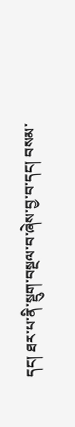དང། ཐར་པ་ནི་སྡུག་བསྔལ་བ་ཞེས་བྱ་བ་དང། བསམ་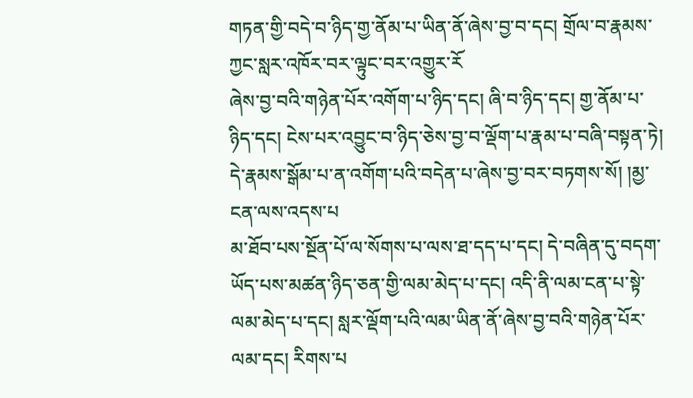གཏན་གྱི་བདེ་བ་ཉིད་གྱ་ནོམ་པ་ཡིན་ནོ་ཞེས་བྱ་བ་དང། གྲོལ་བ་རྣམས་ཀྱང་སླར་འཁོར་བར་ལྟུང་བར་འགྱུར་རོ
ཞེས་བྱ་བའི་གཉེན་པོར་འགོག་པ་ཉིད་དང། ཞི་བ་ཉིད་དང། གྱ་ནོམ་པ་ཉིད་དང། ངེས་པར་འབྱུང་བ་ཉིད་ཅེས་བྱ་བ་ལྡོག་པ་རྣམ་པ་བཞི་བསྟན་ཏེ། དེ་རྣམས་སྒོམ་པ་ན་འགོག་པའི་བདེན་པ་ཞེས་བྱ་བར་བཏགས་སོ། །མྱ་ངན་ལས་འདས་པ
མ་ཐོབ་པས་སྔོན་པོ་ལ་སོགས་པ་ལས་ཐ་དད་པ་དང། དེ་བཞིན་དུ་བདག་ཡོད་པས་མཚན་ཉིད་ཅན་གྱི་ལམ་མེད་པ་དང། འདི་ནི་ལམ་ངན་པ་སྟེ་ལམ་མེད་པ་དང། སླར་ལྡོག་པའི་ལམ་ཡིན་ནོ་ཞེས་བྱ་བའི་གཉེན་པོར་ལམ་དང། རིགས་པ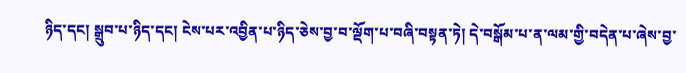ཉིད་དང། སྒྲུབ་པ་ཉིད་དང། ངེས་པར་འབྱིན་པ་ཉིད་ཅེས་བྱ་བ་ལྡོག་པ་བཞི་བསྟན་ཏེ། དེ་བསྒོམ་པ་ན་ལམ་གྱི་བདེན་པ་ཞེས་བྱ་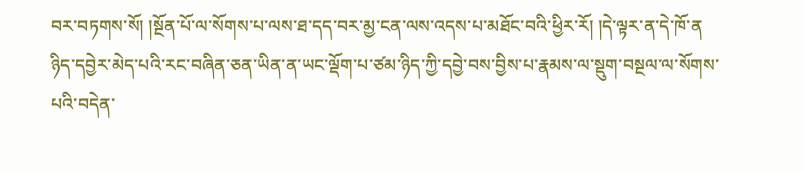བར་བཏགས་སོ། །སྔོན་པོ་ལ་སོགས་པ་ལས་ཐ་དད་བར་མྱ་ངན་ལས་འདས་པ་མཐོང་བའི་ཕྱིར་རོ། །དེ་ལྟར་ན་དེ་ཁོ་ན
ཉིད་དབྱེར་མེད་པའི་རང་བཞིན་ཅན་ཡིན་ན་ཡང་ལྡོག་པ་ཙམ་ཉིད་ཀྱི་དབྱེ་བས་བྱིས་པ་རྣམས་ལ་སྡུག་བསྔལ་ལ་སོགས་པའི་བདེན་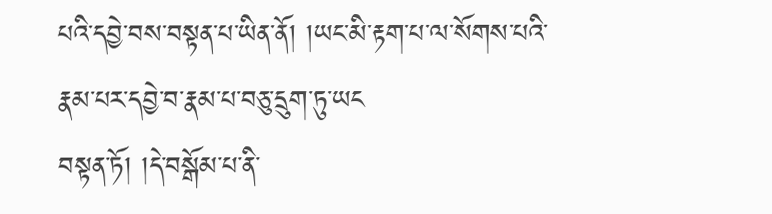པའི་དབྱེ་བས་བསྟན་པ་ཡིན་ནོ། །ཡང་མི་རྟག་པ་ལ་སོགས་པའི་རྣམ་པར་དབྱེ་བ་རྣམ་པ་བཅུ་དྲུག་ཏུ་ཡང
བསྟན་ཏོ། །དེ་བསྒོམ་པ་ནི་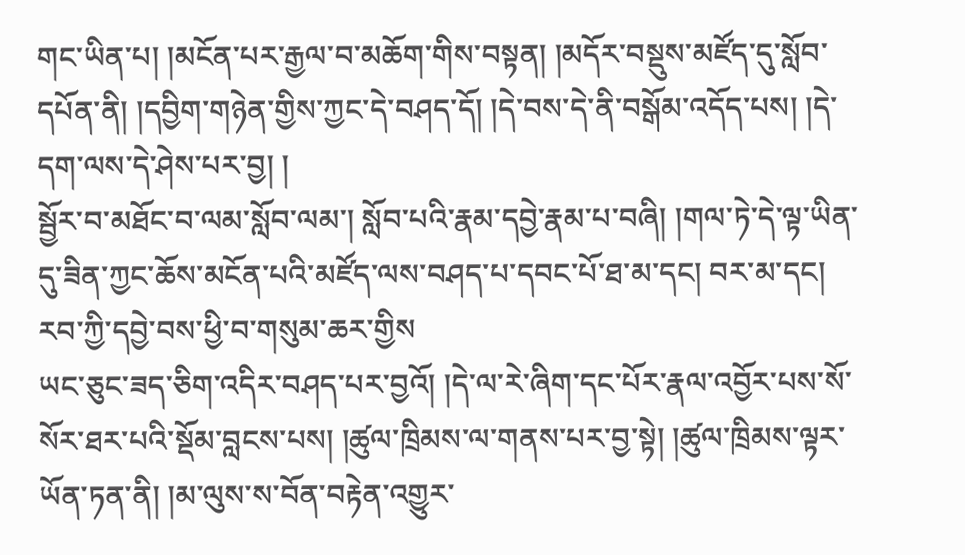གང་ཡིན་པ། །མངོན་པར་རྒྱལ་བ་མཆོག་གིས་བསྟན། །མདོར་བསྡུས་མཛོད་དུ་སློབ་དཔོན་ནི། །དབྱིག་གཉེན་གྱིས་ཀྱང་དེ་བཤད་དོ། །དེ་བས་དེ་ནི་བསྒོམ་འདོད་པས། །དེ་དག་ལས་དེ་ཤེས་པར་བྱ། །
སྦྱོར་བ་མཐོང་བ་ལམ་སློབ་ལམ་། སློབ་པའི་རྣམ་དབྱེ་རྣམ་པ་བཞི། །གལ་ཏེ་དེ་ལྟ་ཡིན་དུ་ཟིན་ཀྱང་ཆོས་མངོན་པའི་མཛོད་ལས་བཤད་པ་དབང་པོ་ཐ་མ་དང། བར་མ་དང། རབ་ཀྱི་དབྱེ་བས་ཕྱི་བ་གསུམ་ཆར་གྱིས
ཡང་ཅུང་ཟད་ཅིག་འདིར་བཤད་པར་བྱའོ། །དེ་ལ་རེ་ཞིག་དང་པོར་རྣལ་འབྱོར་པས་སོ་སོར་ཐར་པའི་སྡོམ་བླངས་པས། །ཚུལ་ཁྲིམས་ལ་གནས་པར་བྱ་སྟེ། །ཚུལ་ཁྲིམས་ལྟར་ཡོན་ཏན་ནི། །མ་ལུས་ས་བོན་བརྟེན་འགྱུར་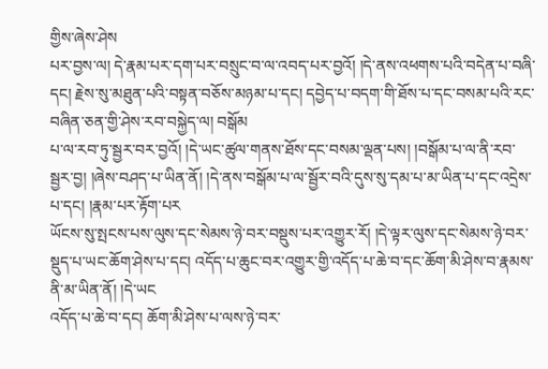གྱིས་ཞེས་ཤེས
པར་བྱས་ལ། དེ་རྣམ་པར་དག་པར་བསྲུང་བ་ལ་འབད་པར་བྱའོ། །དེ་ནས་འཕགས་པའི་བདེན་པ་བཞི་དང། རྗེས་སུ་མཐུན་པའི་བསྟན་བཅོས་མཉམ་པ་དང། དབྱེད་པ་བདག་གི་ཐོས་པ་དང་བསམ་པའི་རང་བཞིན་ཅན་གྱི་ཤེས་རབ་བསྐྱེད་ལ། བསྒོམ
པ་ལ་རབ་ཏུ་སྦྱར་བར་བྱའོ། །དེ་ཡང་ཚུལ་གནས་ཐོས་དང་བསམ་ལྡན་པས། །བསྒོམ་པ་ལ་ནི་རབ་སྦྱར་བྱ། །ཞེས་བཤད་པ་ཡིན་ནོ། །དེ་ནས་བསྒོམ་པ་ལ་སྦྱོར་བའི་དུས་སུ་དམ་པ་མ་ཡིན་པ་དང་འདྲེས་པ་དང། །རྣམ་པར་རྟོག་པར
ཡོངས་སུ་སྤངས་པས་ལུས་དང་སེམས་ཉེ་བར་བསྡུས་པར་འགྱུར་རོ། །དེ་ལྟར་ལུས་དང་སེམས་ཉེ་བར་སྡུད་པ་ཡང་ཆོག་ཤེས་པ་དང། འདོད་པ་ཆུང་བར་འགྱུར་གྱི་འདོད་པ་ཆེ་བ་དང་ཆོག་མི་ཤེས་བ་རྣམས་ནི་མ་ཡིན་ནོ། །དེ་ཡང
འདོད་པ་ཆེ་བ་དང། ཆོག་མི་ཤེས་པ་ལས་ཉེ་བར་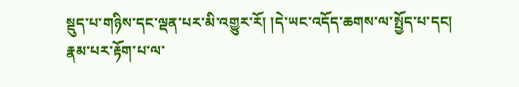སྡུད་པ་གཉིས་དང་ལྡན་པར་མི་འགྱུར་རོ། །དེ་ཡང་འདོད་ཆགས་ལ་སྤྱོད་པ་དང། རྣམ་པར་རྟོག་པ་ལ་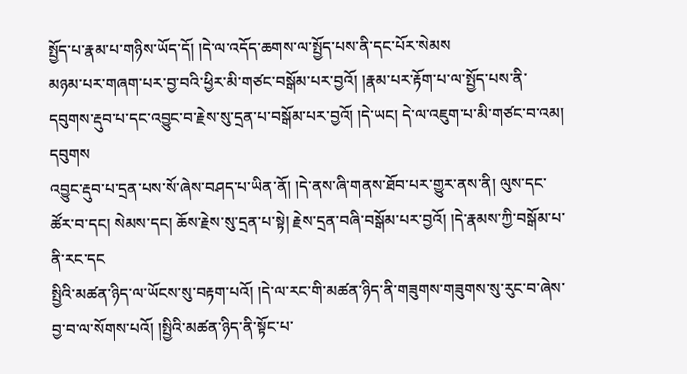སྤྱོད་པ་རྣམ་པ་གཉིས་ཡོད་དོ། །དེ་ལ་འདོད་ཆགས་ལ་སྤྱོད་པས་ནི་དང་པོར་སེམས
མཉམ་པར་གཞག་པར་བྱ་བའི་ཕྱིར་མི་གཙང་བསྒོམ་པར་བྱའོ། །རྣམ་པར་རྟོག་པ་ལ་སྤྱོད་པས་ནི་དབུགས་རྡུབ་པ་དང་འབྱུང་བ་རྗེས་སུ་དྲན་པ་བསྒོམ་པར་བྱའོ། །དེ་ཡང། དེ་ལ་འཇུག་པ་མི་གཙང་བ་འམ། དབུགས
འབྱུང་རྡུབ་པ་དྲན་པས་སོ་ཞེས་བཤད་པ་ཡིན་ནོ། །དེ་ནས་ཞི་གནས་ཐོབ་པར་གྱུར་ནས་ནི། ལུས་དང་ཚོར་བ་དང། སེམས་དང། ཆོས་རྗེས་སུ་དྲན་པ་སྟེ། རྗེས་དྲན་བཞི་བསྒོམ་པར་བྱའོ། །དེ་རྣམས་ཀྱི་བསྒོམ་པ་ནི་རང་དང
སྤྱིའི་མཚན་ཉིད་ལ་ཡོངས་སུ་བརྟག་པའོ། །དེ་ལ་རང་གི་མཚན་ཉིད་ནི་གཟུགས་གཟུགས་སུ་རུང་བ་ཞེས་བྱ་བ་ལ་སོགས་པའོ། །སྤྱིའི་མཚན་ཉིད་ནི་སྟོང་པ་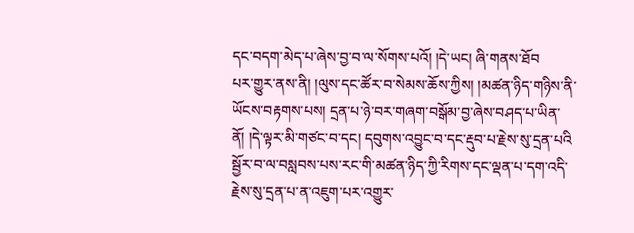དང་བདག་མེད་པ་ཞེས་བྱ་བ་ལ་སོགས་པའོ། །དེ་ཡང། ཞི་གནས་ཐོབ
པར་གྱུར་ནས་ནི། །ལུས་དང་ཚོར་བ་སེམས་ཆོས་ཀྱིས། །མཚན་ཉིད་གཉིས་ནི་ཡོངས་བརྟགས་པས། དྲན་པ་ཉེ་བར་གཞག་བསྒོམ་བྱ་ཞེས་བཤད་པ་ཡིན་ནོ། །དེ་ལྟར་མི་གཙང་བ་དང། དབུགས་འབྱུང་བ་དང་རྡུབ་པ་རྗེས་སུ་དྲན་པའི
སྦྱོར་བ་ལ་བསླབས་པས་རང་གི་མཚན་ཉིད་ཀྱི་རིགས་དང་ལྡན་པ་དག་འདི་རྗེས་སུ་དྲན་པ་ན་འཇུག་པར་འགྱུར་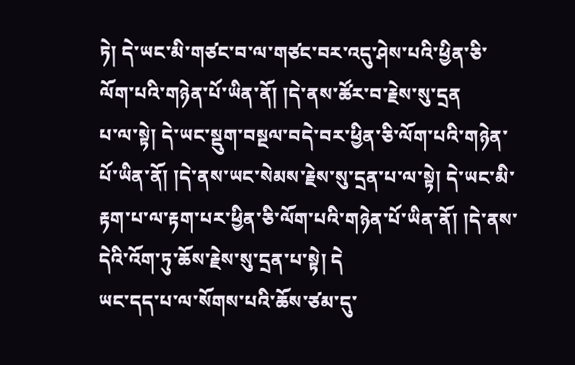ཏེ། དེ་ཡང་མི་གཙང་བ་ལ་གཙང་བར་འདུ་ཤེས་པའི་ཕྱིན་ཅི་ལོག་པའི་གཉེན་པོ་ཡིན་ནོ། །དེ་ནས་ཚོར་བ་རྗེས་སུ་དྲན
པ་ལ་སྟེ། དེ་ཡང་སྡུག་བསྔལ་བདེ་བར་ཕྱིན་ཅི་ལོག་པའི་གཉེན་པོ་ཡིན་ནོ། །དེ་ནས་ཡང་སེམས་རྗེས་སུ་དྲན་པ་ལ་སྟེ། དེ་ཡང་མི་རྟག་པ་ལ་རྟག་པར་ཕྱིན་ཅི་ལོག་པའི་གཉེན་པོ་ཡིན་ནོ། །དེ་ནས་དེའི་འོག་ཏུ་ཆོས་རྗེས་སུ་དྲན་པ་སྟེ། དེ
ཡང་དད་པ་ལ་སོགས་པའི་ཆོས་ཙམ་དུ་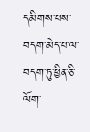དམིགས་པས་བདག་མེད་པ་ལ་བདག་ཏུ་ཕྱིན་ཅི་ལོག་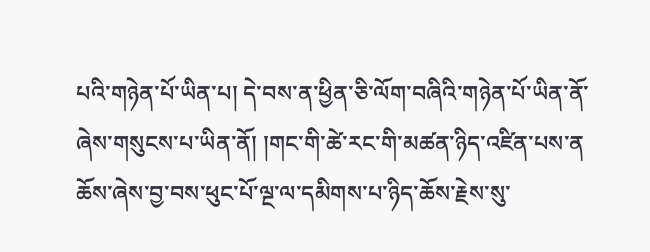པའི་གཉེན་པོ་ཡིན་པ། དེ་བས་ན་ཕྱིན་ཅི་ལོག་བཞིའི་གཉེན་པོ་ཡིན་ནོ་ཞེས་གསུངས་པ་ཡིན་ནོ། །གང་གི་ཚེ་རང་གི་མཚན་ཉིད་འཛིན་པས་ན
ཆོས་ཞེས་བྱ་བས་ཕུང་པོ་ལྔ་ལ་དམིགས་པ་ཉིད་ཆོས་རྗེས་སུ་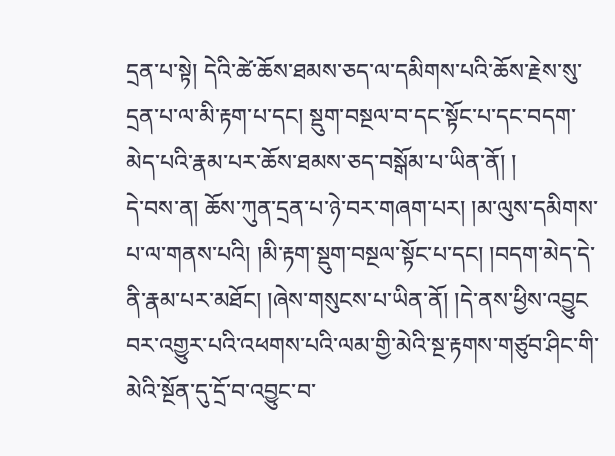དྲན་པ་སྟེ། དེའི་ཚེ་ཆོས་ཐམས་ཅད་ལ་དམིགས་པའི་ཆོས་རྗེས་སུ་དྲན་པ་ལ་མི་རྟག་པ་དང། སྡུག་བསྔལ་བ་དང་སྟོང་པ་དང་བདག་མེད་པའི་རྣམ་པར་ཆོས་ཐམས་ཅད་བསྒོམ་པ་ཡིན་ནོ། །
དེ་བས་ན། ཆོས་ཀུན་དྲན་པ་ཉེ་བར་གཞག་པར། །མ་ལུས་དམིགས་པ་ལ་གནས་པའི། །མི་རྟག་སྡུག་བསྔལ་སྟོང་པ་དང། །བདག་མེད་དེ་ནི་རྣམ་པར་མཐོང། །ཞེས་གསུངས་པ་ཡིན་ནོ། །དེ་ནས་ཕྱིས་འབྱུང
བར་འགྱུར་པའི་འཕགས་པའི་ལམ་གྱི་མེའི་སྔ་རྟགས་གཙུབ་ཤིང་གི་མེའི་སྔོན་དུ་དྲོ་བ་འབྱུང་བ་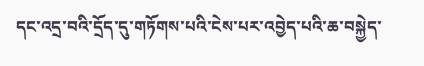དང་འདྲ་བའི་དྲོད་དུ་གཏོགས་པའི་ངེས་པར་འབྱེད་པའི་ཆ་བསྐྱེད་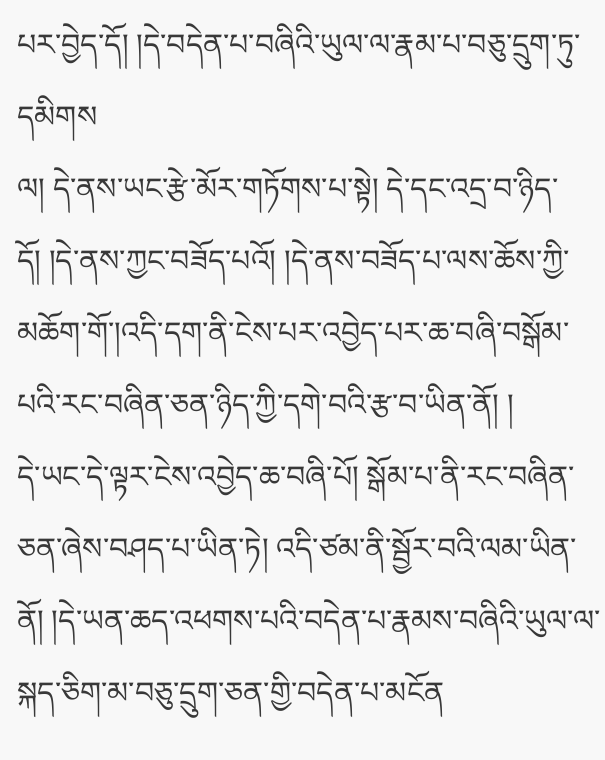པར་བྱེད་དོ། །དེ་བདེན་པ་བཞིའི་ཡུལ་ལ་རྣམ་པ་བཅུ་དྲུག་ཏུ་དམིགས
ལ། དེ་ནས་ཡང་རྩེ་མོར་གཏོགས་པ་སྟེ། དེ་དང་འདྲ་བ་ཉིད་དོ། །དེ་ནས་ཀྱང་བཟོད་པའོ། །དེ་ནས་བཟོད་པ་ལས་ཆོས་ཀྱི་མཆོག་གོ་།འདི་དག་ནི་ངེས་པར་འབྱེད་པར་ཆ་བཞི་བསྒོམ་པའི་རང་བཞིན་ཅན་ཉིད་ཀྱི་དགེ་བའི་རྩ་བ་ཡིན་ནོ། །
དེ་ཡང་དེ་ལྟར་ངེས་འབྱེད་ཆ་བཞི་པོ། སྒོམ་པ་ནི་རང་བཞིན་ཅན་ཞེས་བཤད་པ་ཡིན་ཏེ། འདི་ཙམ་ནི་སྦྱོར་བའི་ལམ་ཡིན་ནོ། །དེ་ཡན་ཆད་འཕགས་པའི་བདེན་པ་རྣམས་བཞིའི་ཡུལ་ལ་སྐད་ཅིག་མ་བཅུ་དྲུག་ཅན་གྱི་བདེན་པ་མངོན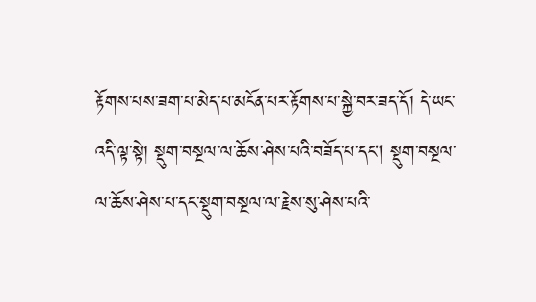རྟོགས་པས་ཟག་པ་མེད་པ་མངོན་པར་རྟོགས་པ་སྐྱེ་བར་ཟད་དོ། དེ་ཡང་འདི་ལྟ་སྟེ། སྡུག་བསྔལ་ལ་ཆོས་ཤེས་པའི་བཟོད་པ་དང། སྡུག་བསྔལ་ལ་ཆོས་ཤེས་པ་དང་སྡུག་བསྔལ་ལ་རྗེས་སུ་ཤེས་པའི་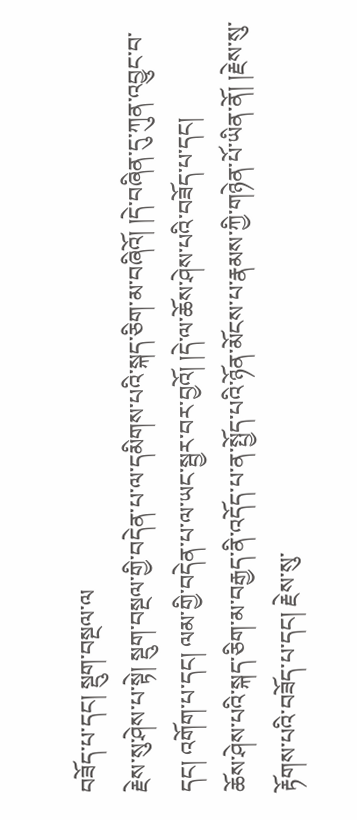བཟོད་པ་དང། སྡུག་བསྔལ་ལ
རྗེས་སུ་ཤེས་པ་སྟེ། སྡུག་བསྔལ་གྱི་བདེན་པ་ལ་དམིགས་པའི་སྐད་ཅིག་མ་བཞིའོ། །དེ་བཞིན་དུ་ཀུན་འབྱུང་བ་དང། འགོག་པ་དང། ལམ་གྱི་བདེན་པ་ལ་ཡང་སྦྱར་བར་བྱའོ། །དེ་ལ་ཆོས་ཤེས་པའི་བཟོད་པ་དང།
ཆོས་ཤེས་པའི་སྐད་ཅིག་མ་བརྒྱད་ནི་འདོད་པ་ན་སྤྱོད་པའི་ཉོན་མོངས་པ་རྣམས་ཀྱི་གཉེན་པོ་ཡིན་ནོ། །རྗེས་སུ་རྟོགས་པའི་བཟོད་པ་དང། རྗེས་སུ་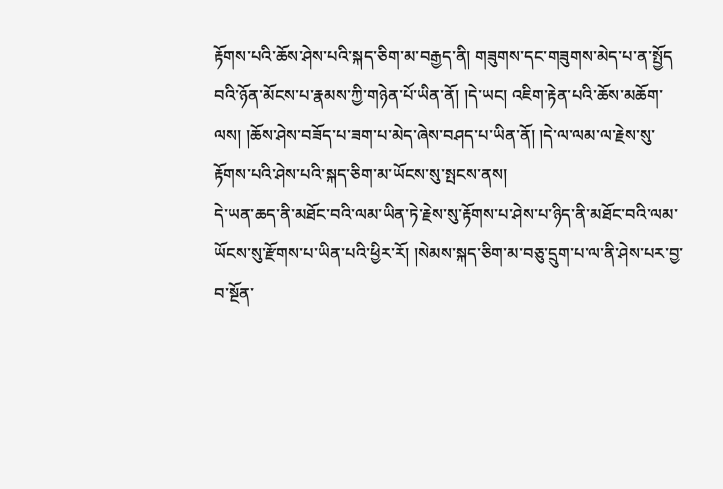རྟོགས་པའི་ཆོས་ཤེས་པའི་སྐད་ཅིག་མ་བརྒྱད་ནི། གཟུགས་དང་གཟུགས་མེད་པ་ན་སྤྱོད
བའི་ཉོན་མོངས་པ་རྣམས་ཀྱི་གཉེན་པོ་ཡིན་ནོ། །དེ་ཡང། འཇིག་རྟེན་པའི་ཆོས་མཆོག་ལས། །ཆོས་ཤེས་བཟོད་པ་ཟག་པ་མེད་ཞེས་བཤད་པ་ཡིན་ནོ། །དེ་ལ་ལམ་ལ་རྗེས་སུ་རྟོགས་པའི་ཤེས་པའི་སྐད་ཅིག་མ་ཡོངས་སུ་སྤངས་ནས།
དེ་ཡན་ཆད་ནི་མཐོང་བའི་ལམ་ཡིན་ཏེ་རྗེས་སུ་རྟོགས་པ་ཤེས་པ་ཉིད་ནི་མཐོང་བའི་ལམ་ཡོངས་སུ་རྫོགས་པ་ཡིན་པའི་ཕྱིར་རོ། །སེམས་སྐད་ཅིག་མ་བཅུ་དྲུག་པ་ལ་ནི་ཤེས་པར་བྱ་བ་སྔོན་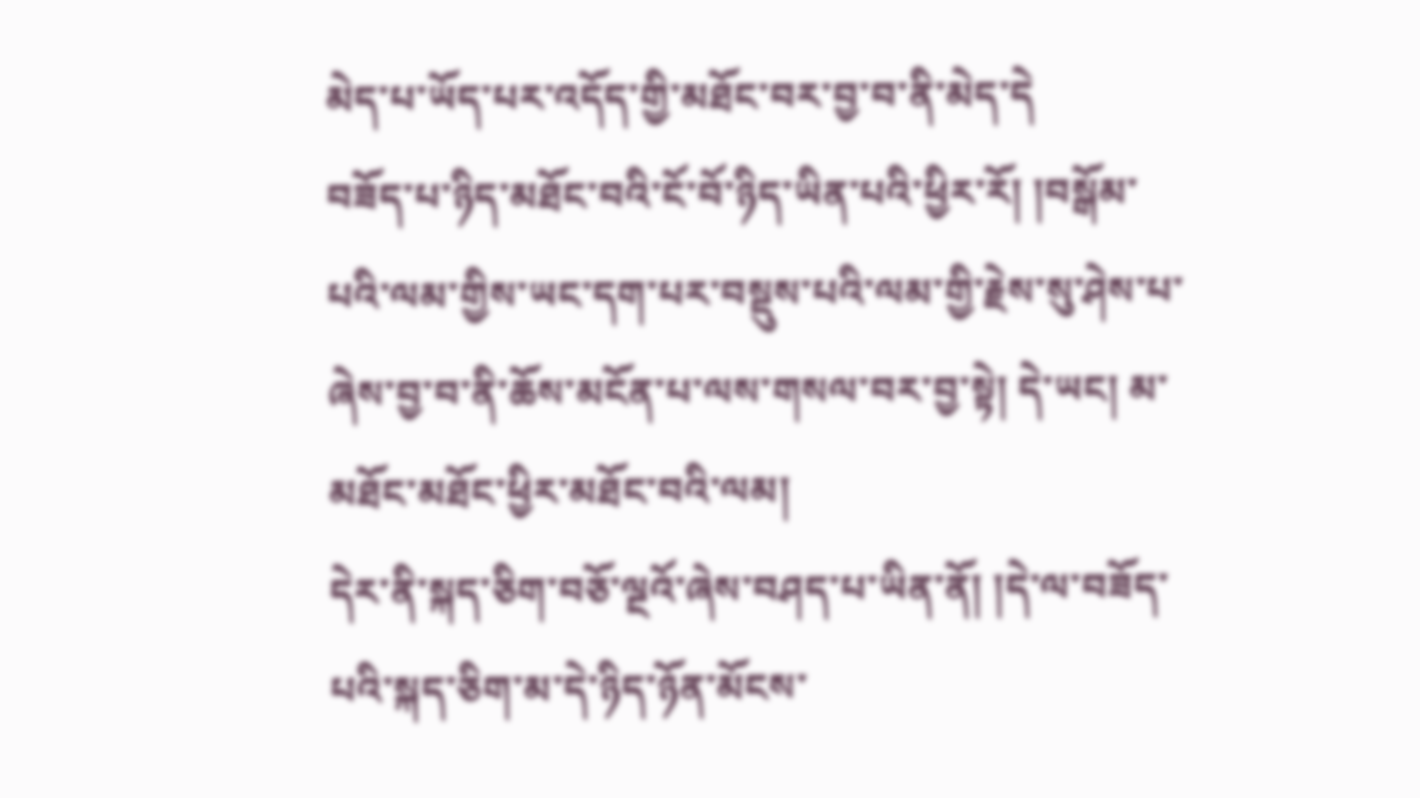མེད་པ་ཡོད་པར་འདོད་གྱི་མཐོང་བར་བྱ་བ་ནི་མེད་དེ
བཟོད་པ་ཉིད་མཐོང་བའི་ངོ་བོ་ཉིད་ཡིན་པའི་ཕྱིར་རོ། །བསྒོམ་པའི་ལམ་གྱིས་ཡང་དག་པར་བསྡུས་པའི་ལམ་གྱི་རྗེས་སུ་ཤེས་པ་ཞེས་བྱ་བ་ནི་ཆོས་མངོན་པ་ལས་གསལ་བར་བྱ་སྟེ། དེ་ཡང། མ་མཐོང་མཐོང་ཕྱིར་མཐོང་བའི་ལམ།
དེར་ནི་སྐད་ཅིག་བཅོ་ལྔའོ་ཞེས་བཤད་པ་ཡིན་ནོ། །དེ་ལ་བཟོད་པའི་སྐད་ཅིག་མ་དེ་ཉིད་ཉོན་མོངས་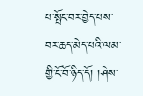པ་སྤོང་བར་བྱེད་པས་བར་ཆད་མེད་པའི་ལམ་གྱི་ངོ་བོ་ཉིད་དོ། །ཤེས་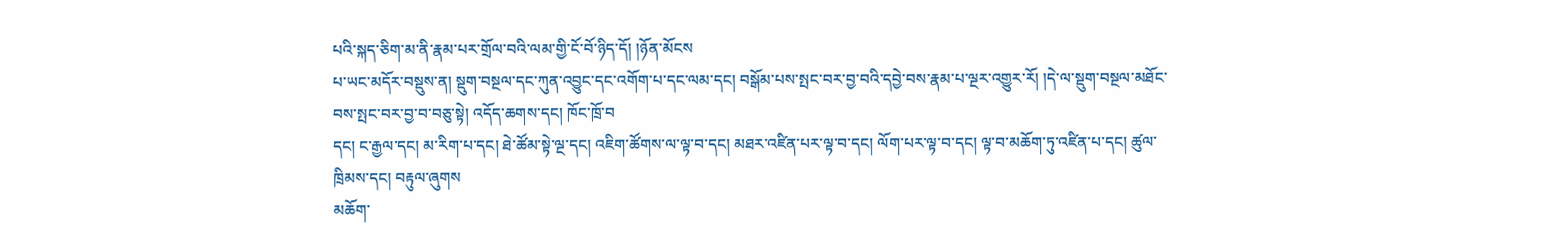པའི་སྐད་ཅིག་མ་ནི་རྣམ་པར་གྲོལ་བའི་ལམ་གྱི་ངོ་བོ་ཉིད་དོ། །ཉོན་མོངས
པ་ཡང་མདོར་བསྡུས་ན། སྡུག་བསྔལ་དང་ཀུན་འབྱུང་དང་འགོག་པ་དང་ལམ་དང། བསྒོམ་པས་སྤང་བར་བྱ་བའི་དབྱེ་བས་རྣམ་པ་ལྔར་འགྱུར་རོ། །དེ་ལ་སྡུག་བསྔལ་མཐོང་བས་སྤང་བར་བྱ་བ་བཅུ་སྟེ། འདོད་ཆགས་དང། ཁོང་ཁྲོ་བ
དང། ང་རྒྱལ་དང། མ་རིག་པ་དང། ཐེ་ཚོམ་སྟེ་ལྔ་དང། འཇིག་ཚོགས་ལ་ལྟ་བ་དང། མཐར་འཛིན་པར་ལྟ་བ་དང། ལོག་པར་ལྟ་བ་དང། ལྟ་བ་མཆོག་ཏུ་འཛིན་པ་དང། ཚུལ་ཁྲིམས་དང། བརྟུལ་ཞུགས
མཆོག་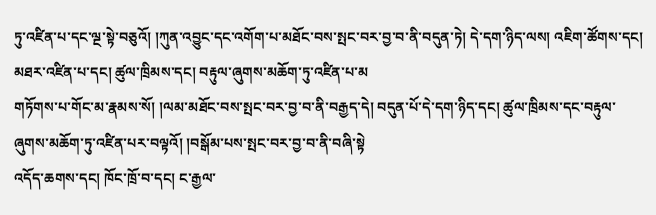ཏུ་འཛིན་པ་དང་ལྔ་སྟེ་བཅུའོ། །ཀུན་འབྱུང་དང་འགོག་པ་མཐོང་བས་སྤང་བར་བྱ་བ་ནི་བདུན་ཏེ། དེ་དག་ཉིད་ལས། འཇིག་ཚོགས་དང། མཐར་འཛིན་པ་དང། ཚུལ་ཁྲིམས་དང། བརྟུལ་ཞུགས་མཆོག་ཏུ་འཛིན་པ་མ
གཏོགས་པ་གོང་མ་རྣམས་སོ། །ལམ་མཐོང་བས་སྤང་བར་བྱ་བ་ནི་བརྒྱད་དེ། བདུན་པོ་དེ་དག་ཉིད་དང། ཚུལ་ཁྲིམས་དང་བརྟུལ་ཞུགས་མཆོག་ཏུ་འཛིན་པར་བལྟའོ། །བསྒོམ་པས་སྤང་བར་བྱ་བ་ནི་བཞི་སྟེ
འདོད་ཆགས་དང། ཁོང་ཁྲོ་བ་དང། ང་རྒྱལ་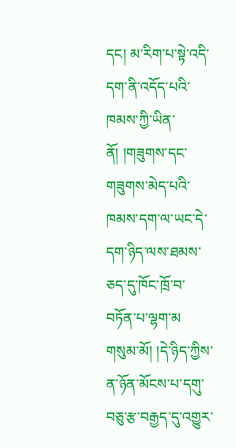དང། མ་རིག་པ་སྟེ་འདི་དག་ནི་འདོད་པའི་ཁམས་ཀྱི་ཡིན་ནོ། །གཟུགས་དང་གཟུགས་མེད་པའི་ཁམས་དག་ལ་ཡང་དེ་དག་ཉིད་ལས་ཐམས་ཅད་དུ་ཁོང་ཁྲོ་བ་བཏོན་པ་ལྷག་མ
གསུམ་མོ། །དེ་ཉིད་ཀྱིས་ན་ཉོན་མོངས་པ་དགུ་བཅུ་རྩ་བརྒྱད་དུ་འགྱུར་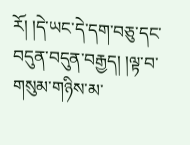རོ། །དེ་ཡང་དེ་དག་བཅུ་དང་བདུན་བདུན་བརྒྱད། །ལྟ་བ་གསུམ་གཉིས་མ་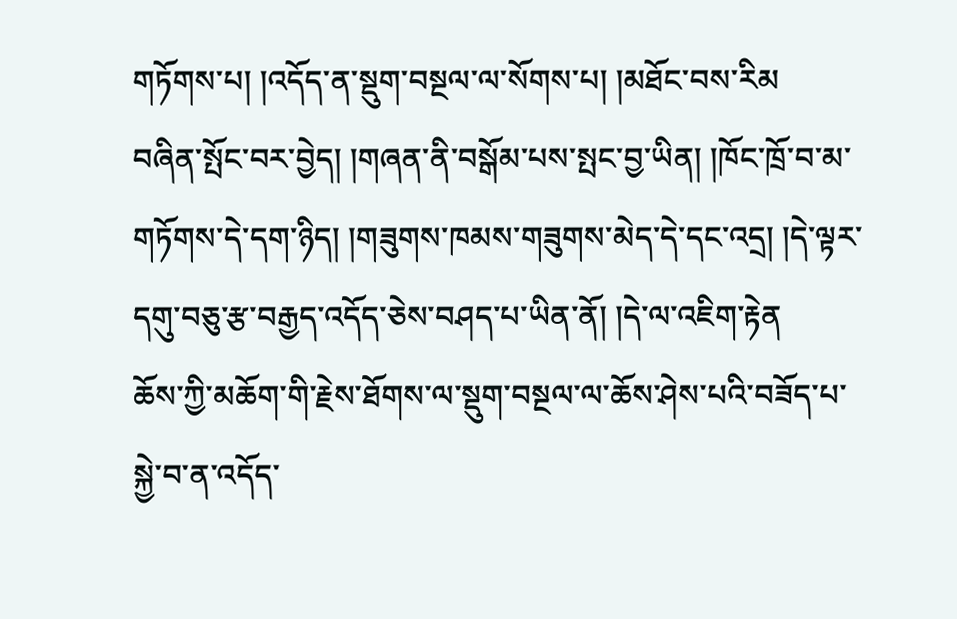གཏོགས་པ། །འདོད་ན་སྡུག་བསྔལ་ལ་སོགས་པ། །མཐོང་བས་རིམ
བཞིན་སྤོང་བར་བྱེད། །གཞན་ནི་བསྒོམ་པས་སྤང་བྱ་ཡིན། །ཁོང་ཁྲོ་བ་མ་གཏོགས་དེ་དག་ཉིད། །གཟུགས་ཁམས་གཟུགས་མེད་དེ་དང་འདྲ། །དེ་ལྟར་དགུ་བཅུ་རྩ་བརྒྱད་འདོད་ཅེས་བཤད་པ་ཡིན་ནོ། །དེ་ལ་འཇིག་རྟེན
ཆོས་ཀྱི་མཆོག་གི་རྗེས་ཐོགས་ལ་སྡུག་བསྔལ་ལ་ཆོས་ཤེས་པའི་བཟོད་པ་སྐྱེ་བ་ན་འདོད་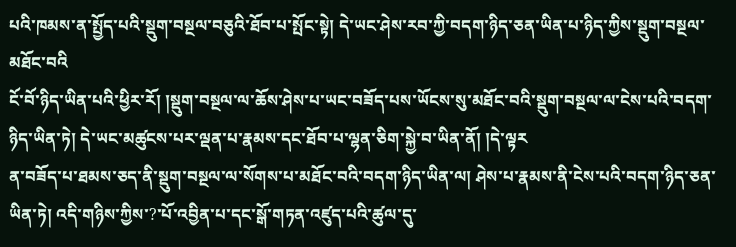པའི་ཁམས་ན་སྤྱོད་པའི་སྡུག་བསྔལ་བཅུའི་ཐོབ་པ་སྤོང་སྟེ། དེ་ཡང་ཤེས་རབ་ཀྱི་བདག་ཉིད་ཅན་ཡིན་པ་ཉིད་ཀྱིས་སྡུག་བསྔལ་མཐོང་བའི
ངོ་བོ་ཉིད་ཡིན་པའི་ཕྱིར་རོ། །སྡུག་བསྔལ་ལ་ཆོས་ཤེས་པ་ཡང་བཟོད་པས་ཡོངས་སུ་མཐོང་བའི་སྡུག་བསྔལ་ལ་ངེས་པའི་བདག་ཉིད་ཡིན་ཏེ། དེ་ཡང་མཚུངས་པར་ལྡན་པ་རྣམས་དང་ཐོབ་པ་ལྷན་ཅིག་སྐྱེ་བ་ཡིན་ནོ། །དེ་ལྟར
ན་བཟོད་པ་ཐམས་ཅད་ནི་སྡུག་བསྔལ་ལ་སོགས་པ་མཐོང་བའི་བདག་ཉིད་ཡིན་ལ། ཤེས་པ་རྣམས་ནི་ངེས་པའི་བདག་ཉིད་ཅན་ཡིན་ཏེ། འདི་གཉིས་ཀྱིས་?་པོ་འབྱིན་པ་དང་སྒོ་གཏན་འཛུད་པའི་ཚུལ་དུ་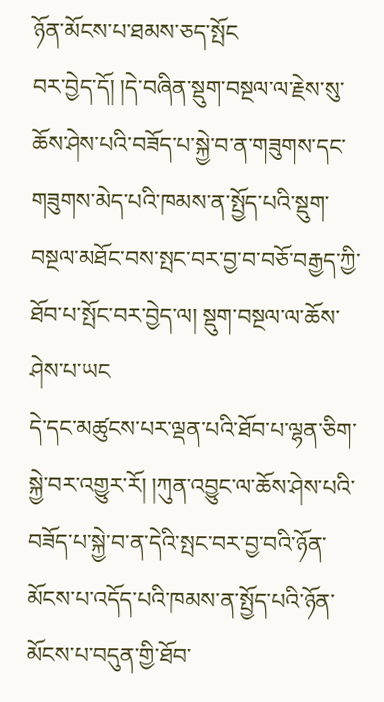ཉོན་མོངས་པ་ཐམས་ཅད་སྤོང
བར་བྱེད་དོ། །དེ་བཞིན་སྡུག་བསྔལ་ལ་རྗེས་སུ་ཆོས་ཤེས་པའི་བཟོད་པ་སྐྱེ་བ་ན་གཟུགས་དང་གཟུགས་མེད་པའི་ཁམས་ན་སྤྱོད་པའི་སྡུག་བསྔལ་མཐོང་བས་སྤང་བར་བྱ་བ་བཅོ་བརྒྱད་ཀྱི་ཐོབ་པ་སྤོང་བར་བྱེད་ལ། སྡུག་བསྔལ་ལ་ཆོས་ཤེས་པ་ཡང
དེ་དང་མཚུངས་པར་ལྡན་པའི་ཐོབ་པ་ལྷན་ཅིག་སྐྱེ་བར་འགྱུར་རོ། །ཀུན་འབྱུང་ལ་ཆོས་ཤེས་པའི་བཟོད་པ་སྐྱེ་བ་ན་དེའི་སྤང་བར་བྱ་བའི་ཉོན་མོངས་པ་འདོད་པའི་ཁམས་ན་སྤྱོད་པའི་ཉོན་མོངས་པ་བདུན་གྱི་ཐོབ་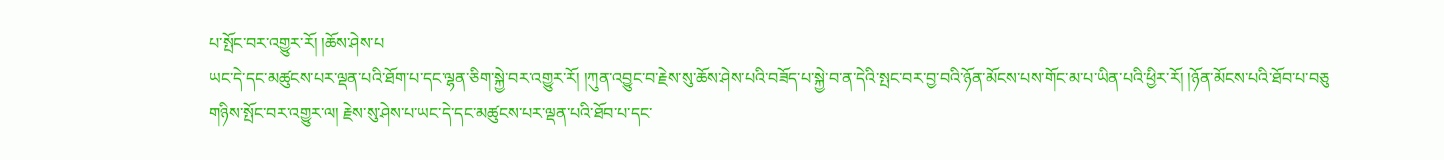པ་སྤོང་བར་འགྱུར་རོ། །ཆོས་ཤེས་པ
ཡང་དེ་དང་མཚུངས་པར་ལྡན་པའི་ཐོག་པ་དང་ལྷན་ཅིག་སྐྱེ་བར་འགྱུར་རོ། །ཀུན་འབྱུང་བ་རྗེས་སུ་ཆོས་ཤེས་པའི་བཟོད་པ་སྐྱེ་བ་ན་དེའི་སྤང་བར་བྱ་བའི་ཉོན་མོངས་པས་གོང་མ་པ་ཡིན་པའི་ཕྱིར་རོ། །ཉོན་མོངས་པའི་ཐོབ་པ་བཅུ
གཉིས་སྤོང་བར་འགྱུར་ལ། རྗེས་སུ་ཤེས་པ་ཡང་དེ་དང་མཚུངས་པར་ལྡན་པའི་ཐོབ་པ་དང་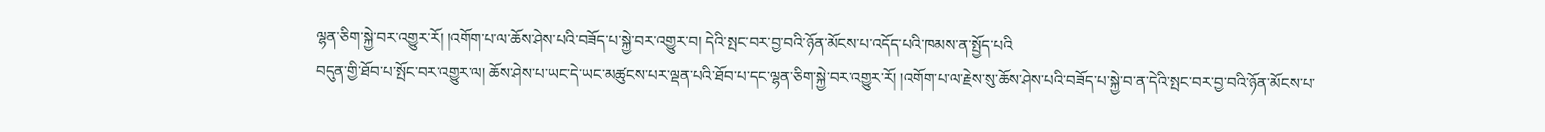ལྷན་ཅིག་སྐྱེ་བར་འགྱུར་རོ། །འགོག་པ་ལ་ཆོས་ཤེས་པའི་བཟོད་པ་སྐྱེ་བར་འགྱུར་བ། དེའི་སྤང་བར་བྱ་བའི་ཉོན་མོངས་པ་འདོད་པའི་ཁམས་ན་སྤྱོད་པའི
བདུན་གྱི་ཐོབ་པ་སྤོང་བར་འགྱུར་ལ། ཆོས་ཤེས་པ་ཡང་དེ་ཡང་མཚུངས་པར་ལྡན་པའི་ཐོབ་པ་དང་ལྷན་ཅིག་སྐྱེ་བར་འགྱུར་རོ། །འགོག་པ་ལ་རྗེས་སུ་ཆོས་ཤེས་པའི་བཟོད་པ་སྐྱེ་བ་ན་དེའི་སྤང་བར་བྱ་བའི་ཉོན་མོངས་པ་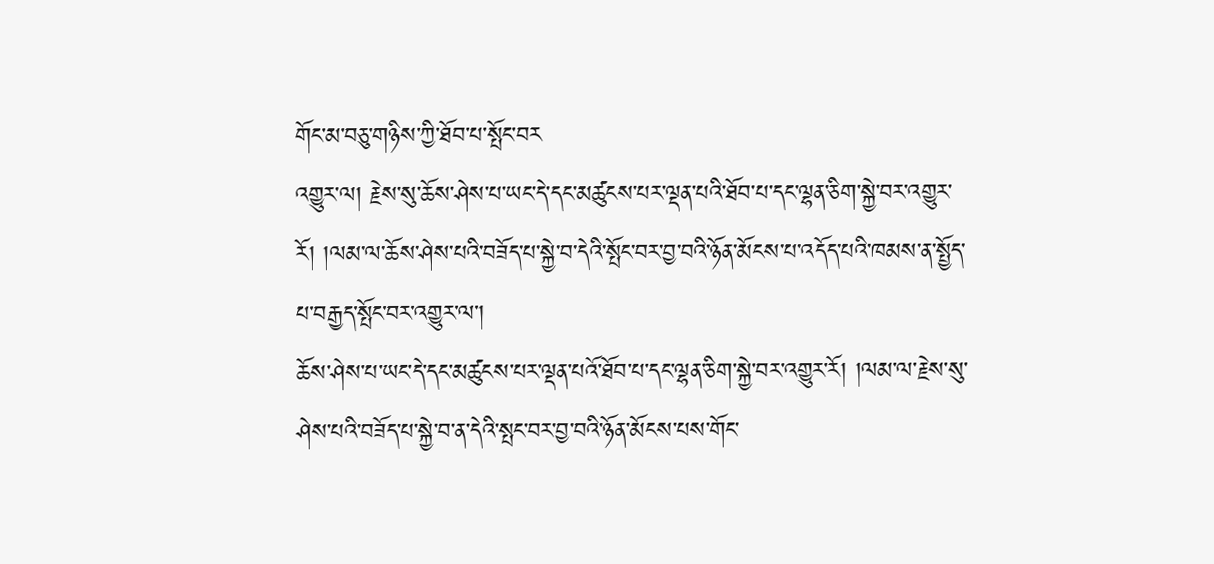གོང་མ་བཅུ་གཉིས་ཀྱི་ཐོབ་པ་སྤོང་བར
འགྱུར་ལ། རྗེས་སུ་ཆོས་ཤེས་པ་ཡང་དེ་དང་མཚུངས་པར་ལྡན་པའི་ཐོབ་པ་དང་ལྷན་ཅིག་སྐྱེ་བར་འགྱུར་རོ། །ལམ་ལ་ཆོས་ཤེས་པའི་བཟོད་པ་སྐྱེ་བ་དེའི་སྤོང་བར་བྱ་བའི་ཉོན་མོངས་པ་འདོད་པའི་ཁམས་ན་སྤྱོད་པ་བརྒྱད་སྤོང་བར་འགྱུར་ལ་།
ཆོས་ཤེས་པ་ཡང་དེ་དང་མཚུངས་པར་ལྡན་པའོ་ཐོབ་པ་དང་ལྷན་ཅིག་སྐྱེ་བར་འགྱུར་རོ། །ལམ་ལ་རྗེས་སུ་ཤེས་པའི་བཟོད་པ་སྐྱེ་བ་ན་དེའི་སྤང་བར་བྱ་བའི་ཉོན་མོངས་པས་གོང་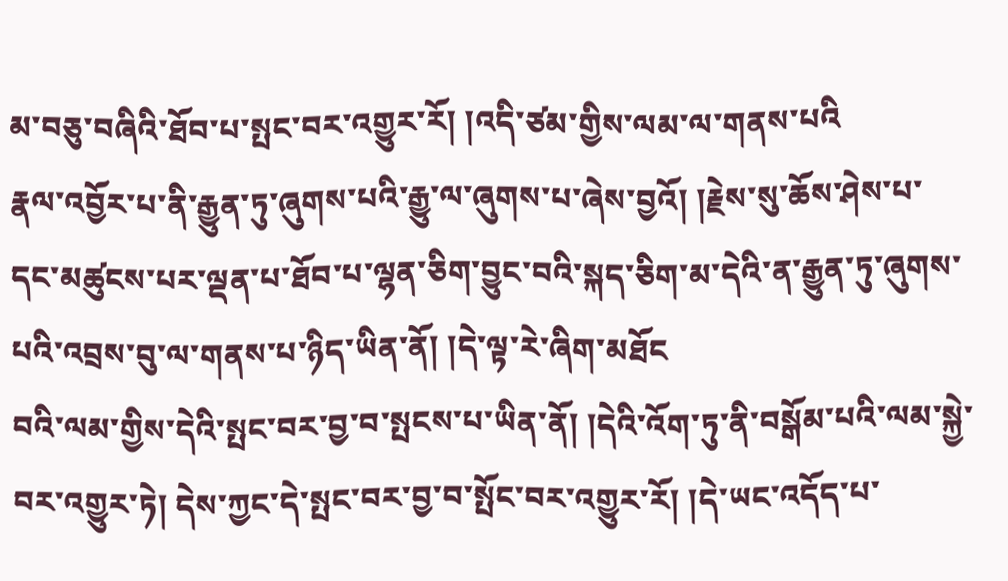མ་བཅུ་བཞིའི་ཐོབ་པ་སྤང་བར་འགྱུར་རོ། །འདི་ཙམ་གྱིས་ལམ་ལ་གནས་པའི
རྣལ་འབྱོར་པ་ནི་རྒྱུན་ཏུ་ཞུགས་པའི་རྒྱུ་ལ་ཞུགས་པ་ཞེས་བྱའོ། །རྗེས་སུ་ཆོས་ཤེས་པ་དང་མཚུངས་པར་ལྡན་པ་ཐོབ་པ་ལྷན་ཅིག་བྱུང་བའི་སྐད་ཅིག་མ་དེའི་ན་རྒྱུན་ཏུ་ཞུགས་པའི་འབྲས་བུ་ལ་གནས་པ་ཉིད་ཡིན་ནོ། །དེ་ལྟ་རེ་ཞིག་མཐོང
བའི་ལམ་གྱིས་དེའི་སྤང་བར་བྱ་བ་སྤངས་པ་ཡིན་ནོ། །དེའི་འོག་ཏུ་ནི་བསྒོམ་པའི་ལམ་སྐྱེ་བར་འགྱུར་ཏེ། དེས་ཀྱང་དེ་སྤང་བར་བྱ་བ་སྤོང་བར་འགྱུར་རོ། །དེ་ཡང་འདོད་པ་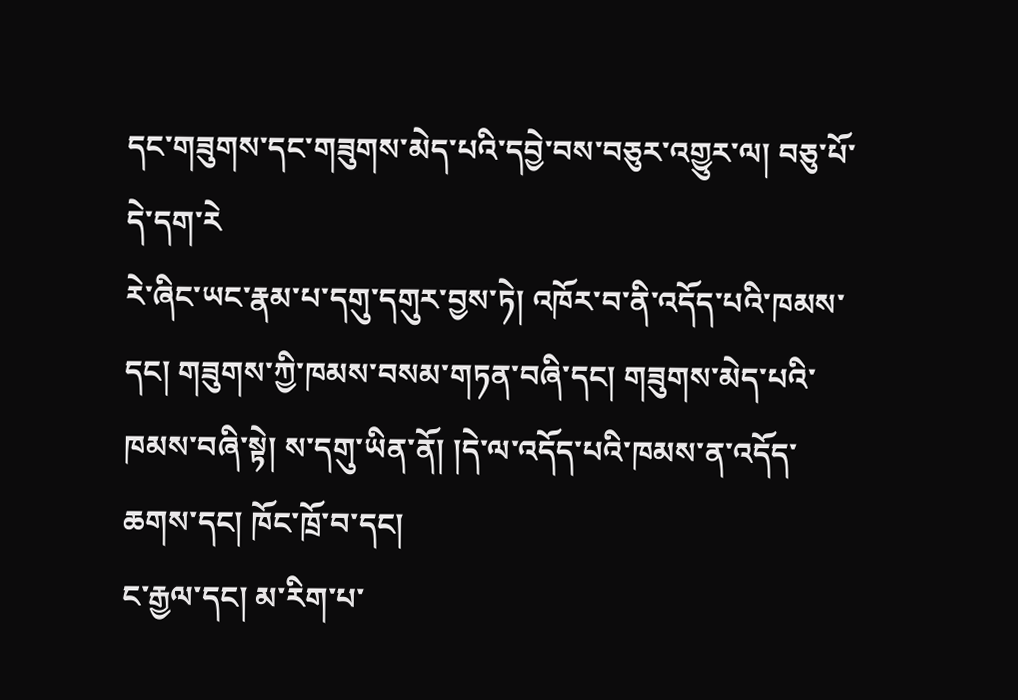དང་གཟུགས་དང་གཟུགས་མེད་པའི་དབྱེ་བས་བཅུར་འགྱུར་ལ། བཅུ་པོ་དེ་དག་རེ
རེ་ཞིང་ཡང་རྣམ་པ་དགུ་དགུར་བྱས་ཏེ། འཁོར་བ་ནི་འདོད་པའི་ཁམས་དང། གཟུགས་ཀྱི་ཁམས་བསམ་གཏན་བཞི་དང། གཟུགས་མེད་པའི་ཁམས་བཞི་སྟེ། ས་དགུ་ཡིན་ནོ། །དེ་ལ་འདོད་པའི་ཁམས་ན་འདོད་ཆགས་དང། ཁོང་ཁྲོ་བ་དང།
ང་རྒྱལ་དང། མ་རིག་པ་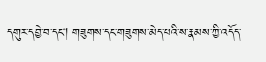དགུར་དབྱེ་བ་དང། གཟུགས་དང་གཟུགས་མེད་པའི་ས་རྣམས་ཀྱི་འདོད་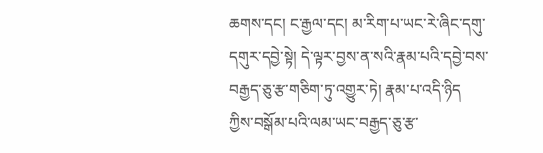ཆགས་དང། ང་རྒྱལ་དང། མ་རིག་པ་ཡང་རེ་ཞིང་དགུ་དགུར་དབྱེ་སྟེ། དེ་ལྟར་བྱས་ན་སའི་རྣམ་པའི་དབྱེ་བས་བརྒྱད་ཅུ་རྩ་གཅིག་ཏུ་འགྱུར་ཏེ། རྣམ་པ་འདི་ཉིད
ཀྱིས་བསྒོམ་པའི་ལམ་ཡང་བརྒྱད་ཅུ་རྩ་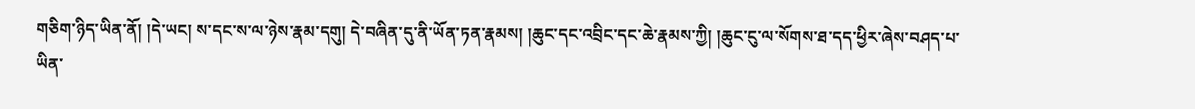གཅིག་ཉིད་ཡིན་ནོ། །དེ་ཡང། ས་དང་ས་ལ་ཉེས་རྣམ་དགུ། དེ་བཞིན་དུ་ནི་ཡོན་ཏན་རྣམས། །ཆུང་དང་འབྲིང་དང་ཆེ་རྣམས་ཀྱི། །ཆུང་ངུ་ལ་སོགས་ཐ་དད་ཕྱིར་ཞེས་བཤད་པ་ཡིན་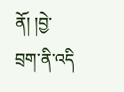ནོ། །བྱེ་བྲག་ནི་འདི